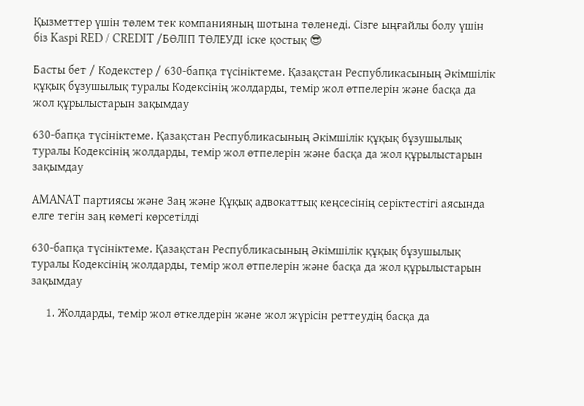Қызметтер үшін төлем тек компанияның шотына төленеді. Сізге ыңғайлы болу үшін біз Kaspi RED / CREDIT /БӨЛІП ТӨЛЕУДІ іске қостық 😎

Басты бет / Кодекстер / 630-бапқа түсініктеме. Қазақстан Республикасының Әкімшілік құқық бұзушылық туралы Кодексінің жолдарды, темір жол өтпелерін және басқа да жол құрылыстарын зақымдау

630-бапқа түсініктеме. Қазақстан Республикасының Әкімшілік құқық бұзушылық туралы Кодексінің жолдарды, темір жол өтпелерін және басқа да жол құрылыстарын зақымдау

АMANAT партиясы және Заң және Құқық адвокаттық кеңсесінің серіктестігі аясында елге тегін заң көмегі көрсетілді

630-бапқа түсініктеме. Қазақстан Республикасының Әкімшілік құқық бұзушылық туралы Кодексінің жолдарды, темір жол өтпелерін және басқа да жол құрылыстарын зақымдау

     1. Жолдарды, темір жол өткелдерін және жол жүрісін реттеудің басқа да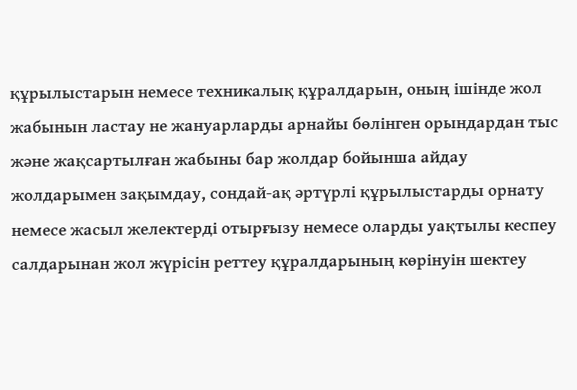құрылыстарын немесе техникалық құралдарын, оның ішінде жол жабынын ластау не жануарларды арнайы бөлінген орындардан тыс және жақсартылған жабыны бар жолдар бойынша айдау жолдарымен зақымдау, сондай-ақ әртүрлі құрылыстарды орнату немесе жасыл желектерді отырғызу немесе оларды уақтылы кеспеу салдарынан жол жүрісін реттеу құралдарының көрінуін шектеу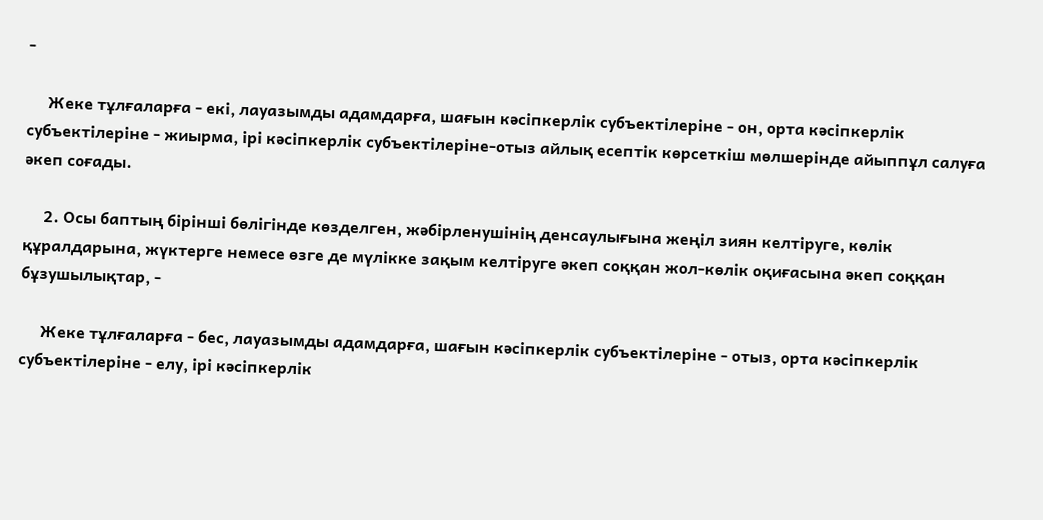-

     Жеке тұлғаларға - екі, лауазымды адамдарға, шағын кәсіпкерлік субъектілеріне - он, орта кәсіпкерлік субъектілеріне - жиырма, ірі кәсіпкерлік субъектілеріне-отыз айлық есептік көрсеткіш мөлшерінде айыппұл салуға әкеп соғады.

     2. Осы баптың бірінші бөлігінде көзделген, жәбірленушінің денсаулығына жеңіл зиян келтіруге, көлік құралдарына, жүктерге немесе өзге де мүлікке зақым келтіруге әкеп соққан жол-көлік оқиғасына әкеп соққан бұзушылықтар, -

     Жеке тұлғаларға - бес, лауазымды адамдарға, шағын кәсіпкерлік субъектілеріне - отыз, орта кәсіпкерлік субъектілеріне - елу, ірі кәсіпкерлік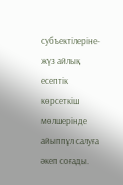субъектілеріне-жүз айлық есептік көрсеткіш мөлшерінде айыппұл салуға әкеп соғады.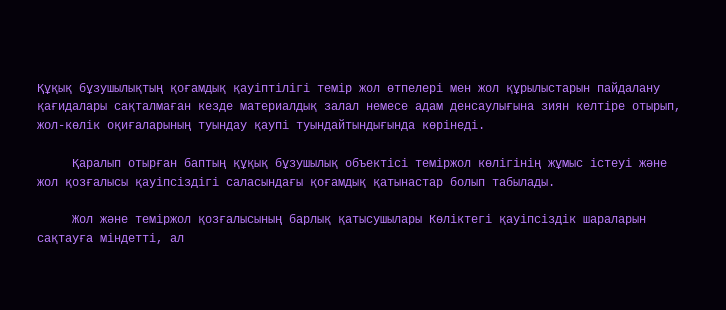Құқық бұзушылықтың қоғамдық қауіптілігі темір жол өтпелері мен жол құрылыстарын пайдалану қағидалары сақталмаған кезде материалдық залал немесе адам денсаулығына зиян келтіре отырып, жол-көлік оқиғаларының туындау қаупі туындайтындығында көрінеді.

     Қаралып отырған баптың құқық бұзушылық объектісі теміржол көлігінің жұмыс істеуі және жол қозғалысы қауіпсіздігі саласындағы қоғамдық қатынастар болып табылады.

     Жол және теміржол қозғалысының барлық қатысушылары Көліктегі қауіпсіздік шараларын сақтауға міндетті, ал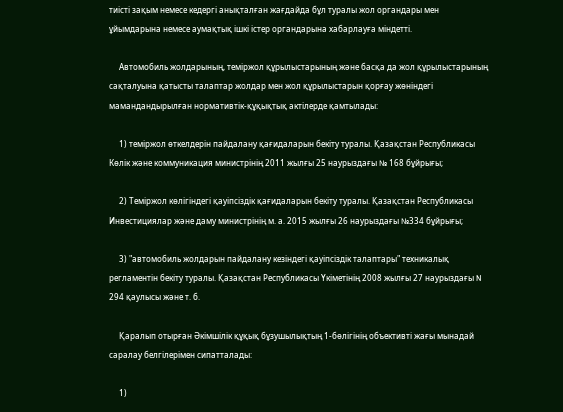тиісті зақым немесе кедергі анықталған жағдайда бұл туралы жол органдары мен ұйымдарына немесе аумақтық ішкі істер органдарына хабарлауға міндетті.

     Автомобиль жолдарының, теміржол құрылыстарының және басқа да жол құрылыстарының сақталуына қатысты талаптар жолдар мен жол құрылыстарын қорғау жөніндегі мамандандырылған нормативтік-құқықтық актілерде қамтылады:

     1) теміржол өткелдерін пайдалану қағидаларын бекіту туралы. Қазақстан Республикасы Көлік және коммуникация министрінің 2011 жылғы 25 наурыздағы № 168 бұйрығы;

     2) Теміржол көлігіндегі қауіпсіздік қағидаларын бекіту туралы. Қазақстан Республикасы Инвестициялар және даму министрінің м. а. 2015 жылғы 26 наурыздағы №334 бұйрығы;

     3) "автомобиль жолдарын пайдалану кезіндегі қауіпсіздік талаптары" техникалық регламентін бекіту туралы. Қазақстан Республикасы Үкіметінің 2008 жылғы 27 наурыздағы N 294 қаулысы және т. б.

     Қаралып отырған Әкімшілік құқық бұзушылықтың 1-бөлігінің объективті жағы мынадай саралау белгілерімен сипатталады:

     1)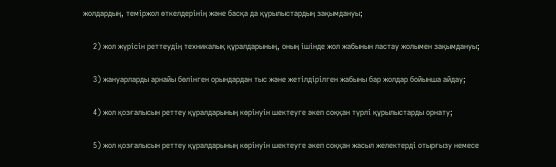жолдардың, теміржол өткелдерінің және басқа да құрылыстардың зақымдануы;

     2) жол жүрісін реттеудің техникалық құралдарының, оның ішінде жол жабынын ластау жолымен зақымдануы;

     3) жануарларды арнайы бөлінген орындардан тыс және жетілдірілген жабыны бар жолдар бойынша айдау;

     4) жол қозғалысын реттеу құралдарының көрінуін шектеуге әкеп соққан түрлі құрылыстарды орнату;

     5) жол қозғалысын реттеу құралдарының көрінуін шектеуге әкеп соққан жасыл желектерді отырғызу немесе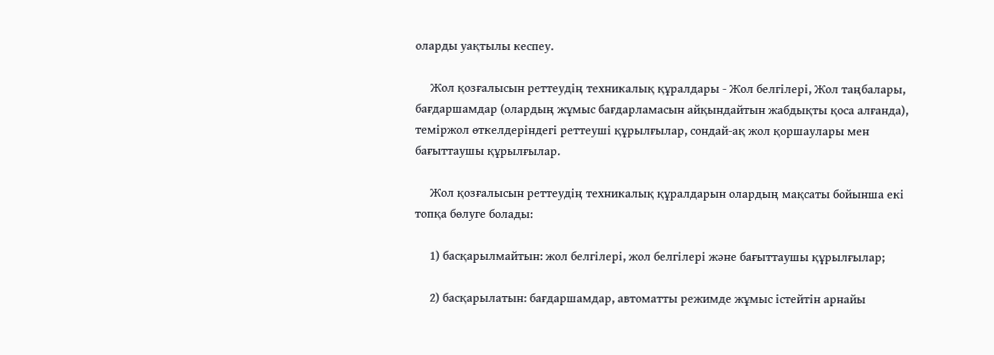оларды уақтылы кеспеу.

     Жол қозғалысын реттеудің техникалық құралдары - Жол белгілері, Жол таңбалары, бағдаршамдар (олардың жұмыс бағдарламасын айқындайтын жабдықты қоса алғанда), теміржол өткелдеріндегі реттеуші құрылғылар, сондай-ақ жол қоршаулары мен бағыттаушы құрылғылар.

     Жол қозғалысын реттеудің техникалық құралдарын олардың мақсаты бойынша екі топқа бөлуге болады:

     1) басқарылмайтын: жол белгілері, жол белгілері және бағыттаушы құрылғылар;

     2) басқарылатын: бағдаршамдар, автоматты режимде жұмыс істейтін арнайы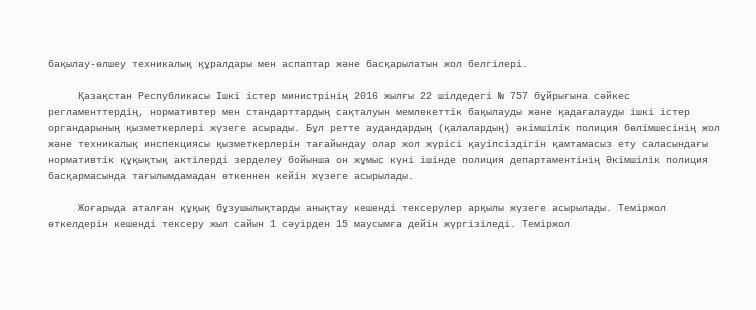бақылау-өлшеу техникалық құралдары мен аспаптар және басқарылатын жол белгілері.

     Қазақстан Республикасы Ішкі істер министрінің 2016 жылғы 22 шілдедегі № 757 бұйрығына сәйкес регламенттердің, нормативтер мен стандарттардың сақталуын мемлекеттік бақылауды және қадағалауды ішкі істер органдарының қызметкерлері жүзеге асырады. Бұл ретте аудандардың (қалалардың) әкімшілік полиция бөлімшесінің жол және техникалық инспекциясы қызметкерлерін тағайындау олар жол жүрісі қауіпсіздігін қамтамасыз ету саласындағы нормативтік құқықтық актілерді зерделеу бойынша он жұмыс күні ішінде полиция департаментінің Әкімшілік полиция басқармасында тағылымдамадан өткеннен кейін жүзеге асырылады.

     Жоғарыда аталған құқық бұзушылықтарды анықтау кешенді тексерулер арқылы жүзеге асырылады. Теміржол өткелдерін кешенді тексеру жыл сайын 1 сәуірден 15 маусымға дейін жүргізіледі. Теміржол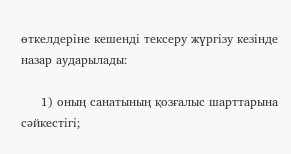өткелдеріне кешенді тексеру жүргізу кезінде назар аударылады:

     1) оның санатының қозғалыс шарттарына сәйкестігі;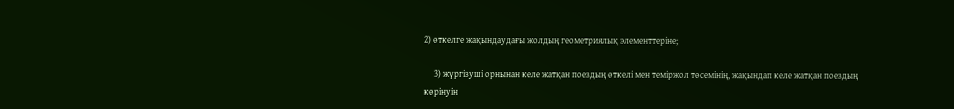2) өткелге жақындаудағы жолдың геометриялық элементтеріне;

     3) жүргізуші орнынан келе жатқан поездың өткелі мен теміржол төсемінің, жақындап келе жатқан поездың көрінуін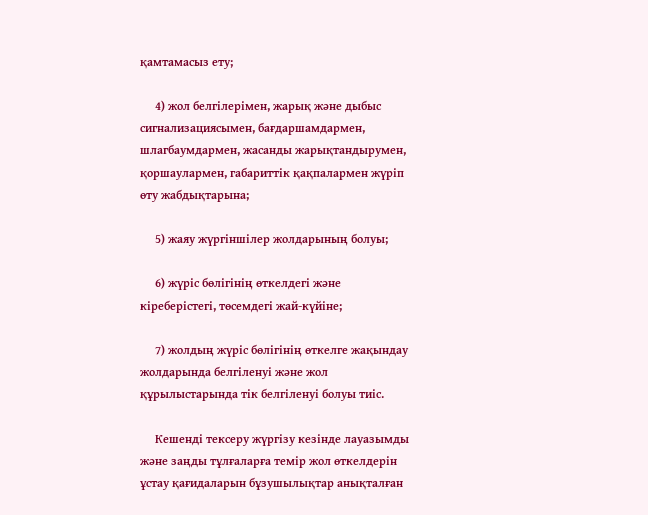қамтамасыз ету;

     4) жол белгілерімен, жарық және дыбыс сигнализациясымен, бағдаршамдармен, шлагбаумдармен, жасанды жарықтандырумен, қоршаулармен, габариттік қақпалармен жүріп өту жабдықтарына;

     5) жаяу жүргіншілер жолдарының болуы;

     6) жүріс бөлігінің өткелдегі және кіреберістегі, төсемдегі жай-күйіне;

     7) жолдың жүріс бөлігінің өткелге жақындау жолдарында белгіленуі және жол құрылыстарында тік белгіленуі болуы тиіс.

     Кешенді тексеру жүргізу кезінде лауазымды және заңды тұлғаларға темір жол өткелдерін ұстау қағидаларын бұзушылықтар анықталған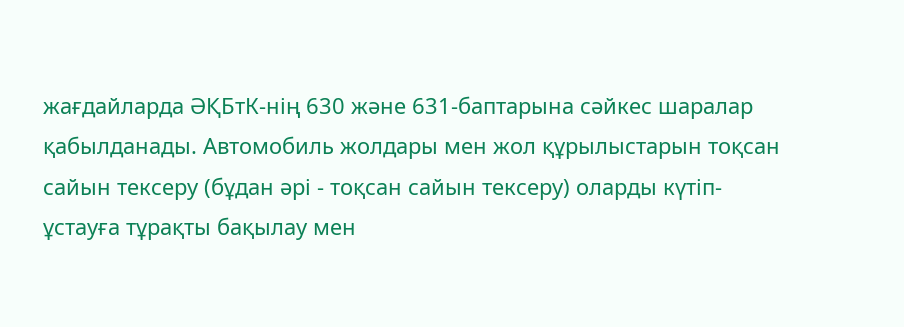жағдайларда ӘҚБтК-нің 630 және 631-баптарына сәйкес шаралар қабылданады. Автомобиль жолдары мен жол құрылыстарын тоқсан сайын тексеру (бұдан әрі - тоқсан сайын тексеру) оларды күтіп-ұстауға тұрақты бақылау мен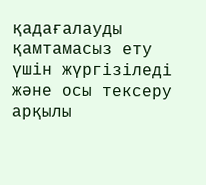қадағалауды қамтамасыз ету үшін жүргізіледі және осы тексеру арқылы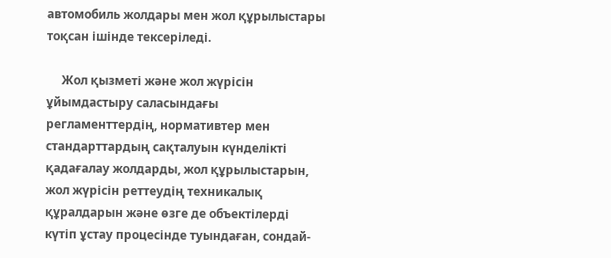автомобиль жолдары мен жол құрылыстары тоқсан ішінде тексеріледі.

     Жол қызметі және жол жүрісін ұйымдастыру саласындағы регламенттердің, нормативтер мен стандарттардың сақталуын күнделікті қадағалау жолдарды, жол құрылыстарын, жол жүрісін реттеудің техникалық құралдарын және өзге де объектілерді күтіп ұстау процесінде туындаған, сондай-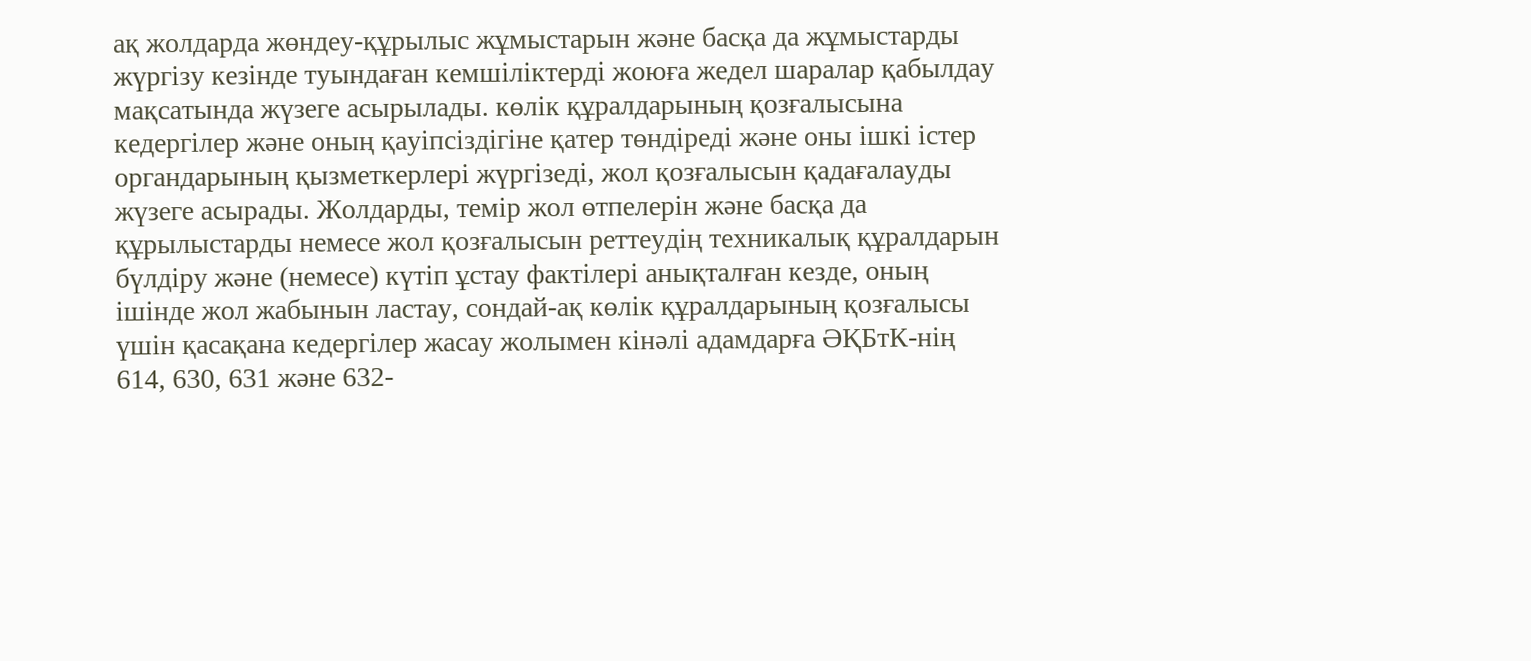ақ жолдарда жөндеу-құрылыс жұмыстарын және басқа да жұмыстарды жүргізу кезінде туындаған кемшіліктерді жоюға жедел шаралар қабылдау мақсатында жүзеге асырылады. көлік құралдарының қозғалысына кедергілер және оның қауіпсіздігіне қатер төндіреді және оны ішкі істер органдарының қызметкерлері жүргізеді, жол қозғалысын қадағалауды жүзеге асырады. Жолдарды, темір жол өтпелерін және басқа да құрылыстарды немесе жол қозғалысын реттеудің техникалық құралдарын бүлдіру және (немесе) күтіп ұстау фактілері анықталған кезде, оның ішінде жол жабынын ластау, сондай-ақ көлік құралдарының қозғалысы үшін қасақана кедергілер жасау жолымен кінәлі адамдарға ӘҚБтК-нің 614, 630, 631 және 632-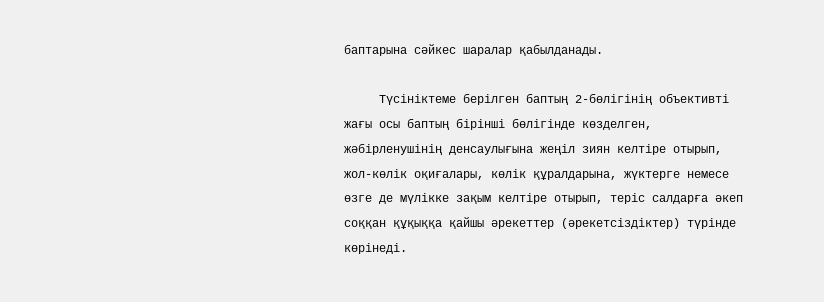баптарына сәйкес шаралар қабылданады.

     Түсініктеме берілген баптың 2-бөлігінің объективті жағы осы баптың бірінші бөлігінде көзделген, жәбірленушінің денсаулығына жеңіл зиян келтіре отырып, жол-көлік оқиғалары, көлік құралдарына, жүктерге немесе өзге де мүлікке зақым келтіре отырып, теріс салдарға әкеп соққан құқыққа қайшы әрекеттер (әрекетсіздіктер) түрінде көрінеді.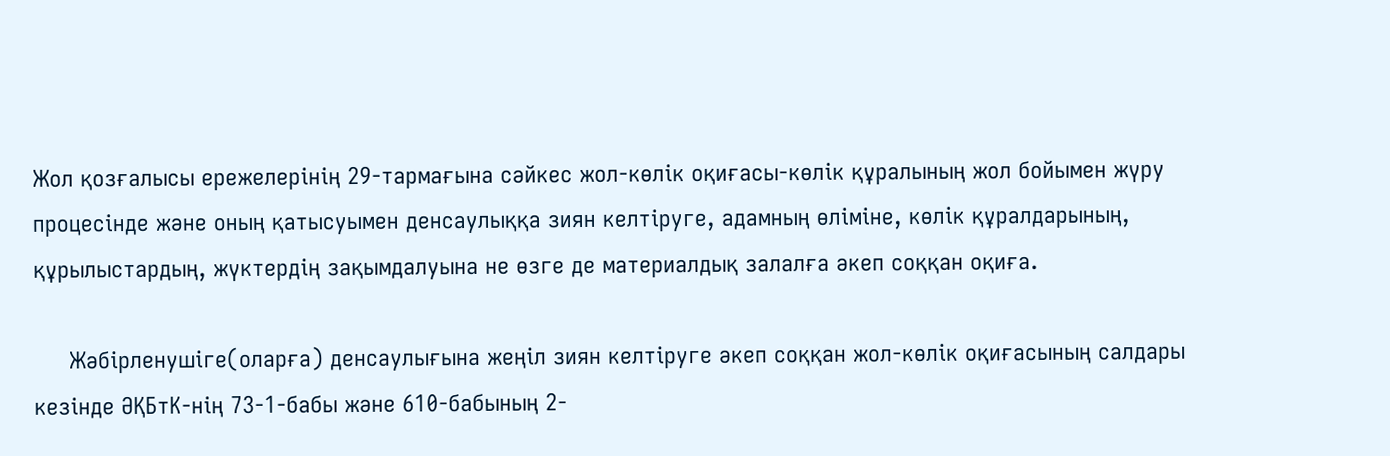Жол қозғалысы ережелерінің 29-тармағына сәйкес жол-көлік оқиғасы-көлік құралының жол бойымен жүру процесінде және оның қатысуымен денсаулыққа зиян келтіруге, адамның өліміне, көлік құралдарының, құрылыстардың, жүктердің зақымдалуына не өзге де материалдық залалға әкеп соққан оқиға.

     Жәбірленушіге(оларға) денсаулығына жеңіл зиян келтіруге әкеп соққан жол-көлік оқиғасының салдары кезінде ӘҚБтК-нің 73-1-бабы және 610-бабының 2-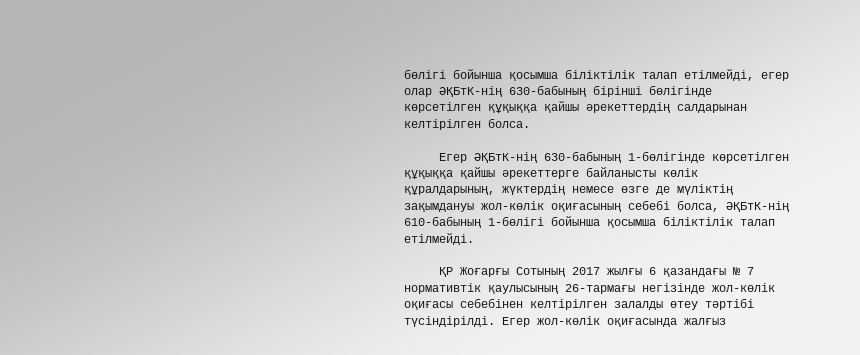бөлігі бойынша қосымша біліктілік талап етілмейді, егер олар ӘҚБтК-нің 630-бабының бірінші бөлігінде көрсетілген құқыққа қайшы әрекеттердің салдарынан келтірілген болса.

     Егер ӘҚБтК-нің 630-бабының 1-бөлігінде көрсетілген құқыққа қайшы әрекеттерге байланысты көлік құралдарының, жүктердің немесе өзге де мүліктің зақымдануы жол-көлік оқиғасының себебі болса, ӘҚБтК-нің 610-бабының 1-бөлігі бойынша қосымша біліктілік талап етілмейді.

     ҚР Жоғарғы Сотының 2017 жылғы 6 қазандағы № 7 нормативтік қаулысының 26-тармағы негізінде жол-көлік оқиғасы себебінен келтірілген залалды өтеу тәртібі түсіндірілді. Егер жол-көлік оқиғасында жалғыз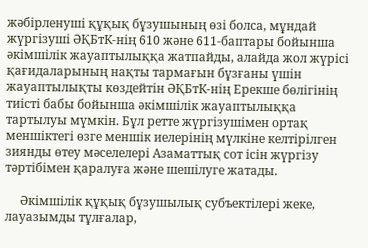жәбірленуші құқық бұзушының өзі болса, мұндай жүргізуші ӘҚБтК-нің 610 және 611-баптары бойынша әкімшілік жауаптылыққа жатпайды, алайда жол жүрісі қағидаларының нақты тармағын бұзғаны үшін жауаптылықты көздейтін ӘҚБтК-нің Ерекше бөлігінің тиісті бабы бойынша әкімшілік жауаптылыққа тартылуы мүмкін. Бұл ретте жүргізушімен ортақ меншіктегі өзге меншік иелерінің мүлкіне келтірілген зиянды өтеу мәселелері Азаматтық сот ісін жүргізу тәртібімен қаралуға және шешілуге жатады.

     Әкімшілік құқық бұзушылық субъектілері жеке, лауазымды тұлғалар,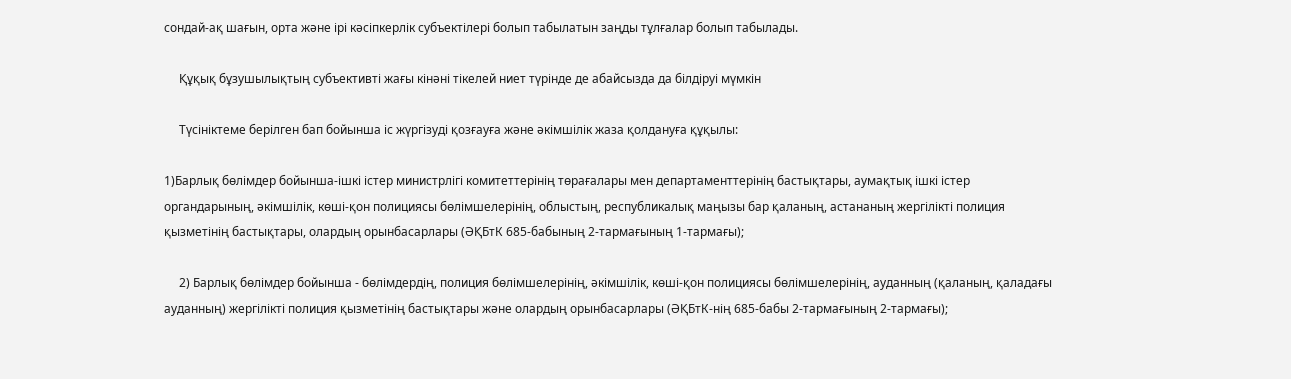сондай-ақ шағын, орта және ірі кәсіпкерлік субъектілері болып табылатын заңды тұлғалар болып табылады.

     Құқық бұзушылықтың субъективті жағы кінәні тікелей ниет түрінде де абайсызда да білдіруі мүмкін

     Түсініктеме берілген бап бойынша іс жүргізуді қозғауға және әкімшілік жаза қолдануға құқылы:

1)Барлық бөлімдер бойынша-ішкі істер министрлігі комитеттерінің төрағалары мен департаменттерінің бастықтары, аумақтық ішкі істер органдарының, әкімшілік, көші-қон полициясы бөлімшелерінің, облыстың, республикалық маңызы бар қаланың, астананың жергілікті полиция қызметінің бастықтары, олардың орынбасарлары (ӘҚБтК 685-бабының 2-тармағының 1-тармағы);

     2) Барлық бөлімдер бойынша - бөлімдердің, полиция бөлімшелерінің, әкімшілік, көші-қон полициясы бөлімшелерінің, ауданның (қаланың, қаладағы ауданның) жергілікті полиция қызметінің бастықтары және олардың орынбасарлары (ӘҚБтК-нің 685-бабы 2-тармағының 2-тармағы);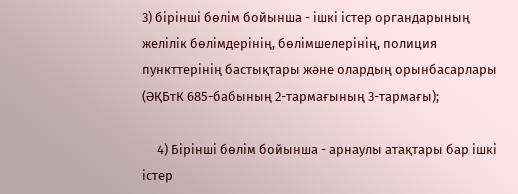3) бірінші бөлім бойынша - ішкі істер органдарының желілік бөлімдерінің, бөлімшелерінің, полиция пункттерінің бастықтары және олардың орынбасарлары (ӘҚБтК 685-бабының 2-тармағының 3-тармағы);

     4) Бірінші бөлім бойынша - арнаулы атақтары бар ішкі істер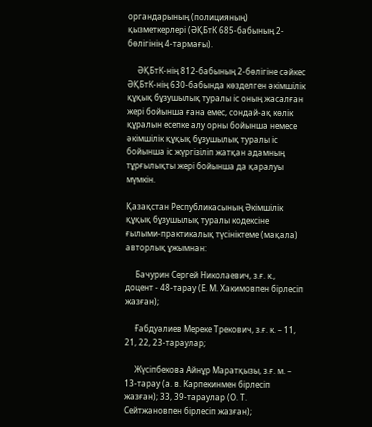органдарының (полицияның) қызметкерлері (ӘҚБтК 685-бабының 2-бөлігінің 4-тармағы).

     ӘҚБтК-нің 812-бабының 2-бөлігіне сәйкес ӘҚБтК-нің 630-бабында көзделген әкімшілік құқық бұзушылық туралы іс оның жасалған жері бойынша ғана емес, сондай-ақ көлік құралын есепке алу орны бойынша немесе әкімшілік құқық бұзушылық туралы іс бойынша іс жүргізіліп жатқан адамның тұрғылықты жері бойынша да қаралуы мүмкін.

Қазақстан Республикасының Әкімшілік құқық бұзушылық туралы кодексіне ғылыми-практикалық түсініктеме (мақала) авторлық ұжымнан:

     Бачурин Сергей Николаевич, з.ғ. к., доцент - 48-тарау (Е. М. Хакимовпен бірлесіп жазған);

     Ғабдуалиев Мереке Трекович, з.ғ. к. – 11, 21, 22, 23-тараулар;

     Жүсіпбекова Айнұр Маратқызы, з.ғ. м. – 13-тарау (а. в. Карпекинмен бірлесіп жазған); 33, 39-тараулар (О. Т. Сейтжановпен бірлесіп жазған);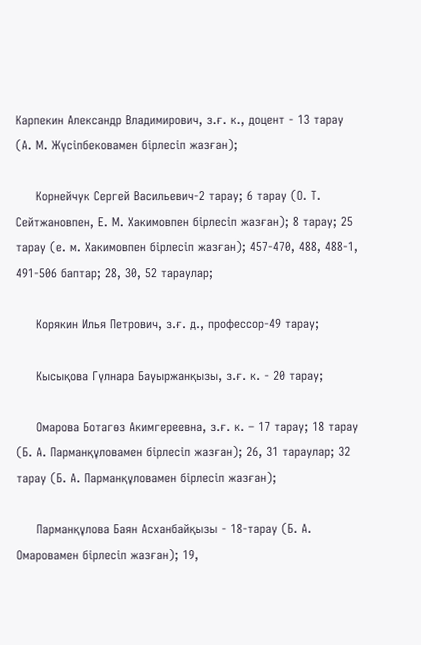Карпекин Александр Владимирович, з.ғ. к., доцент - 13 тарау (А. М. Жүсіпбековамен бірлесіп жазған);

     Корнейчук Сергей Васильевич-2 тарау; 6 тарау (О. Т. Сейтжановпен, Е. М. Хакимовпен бірлесіп жазған); 8 тарау; 25 тарау (е. м. Хакимовпен бірлесіп жазған); 457-470, 488, 488-1, 491-506 баптар; 28, 30, 52 тараулар;

     Корякин Илья Петрович, з.ғ. д., профессор-49 тарау;

     Кысықова Гүлнара Бауыржанқызы, з.ғ. к. - 20 тарау;

     Омарова Ботагөз Акимгереевна, з.ғ. к. – 17 тарау; 18 тарау (Б. А. Парманқұловамен бірлесіп жазған); 26, 31 тараулар; 32 тарау (Б. А. Парманқұловамен бірлесіп жазған);

     Парманқұлова Баян Асханбайқызы - 18-тарау (Б. А. Омаровамен бірлесіп жазған); 19,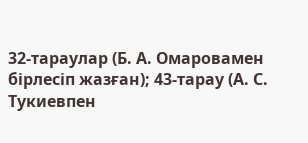32-тараулар (Б. А. Омаровамен бірлесіп жазған); 43-тарау (А. С. Тукиевпен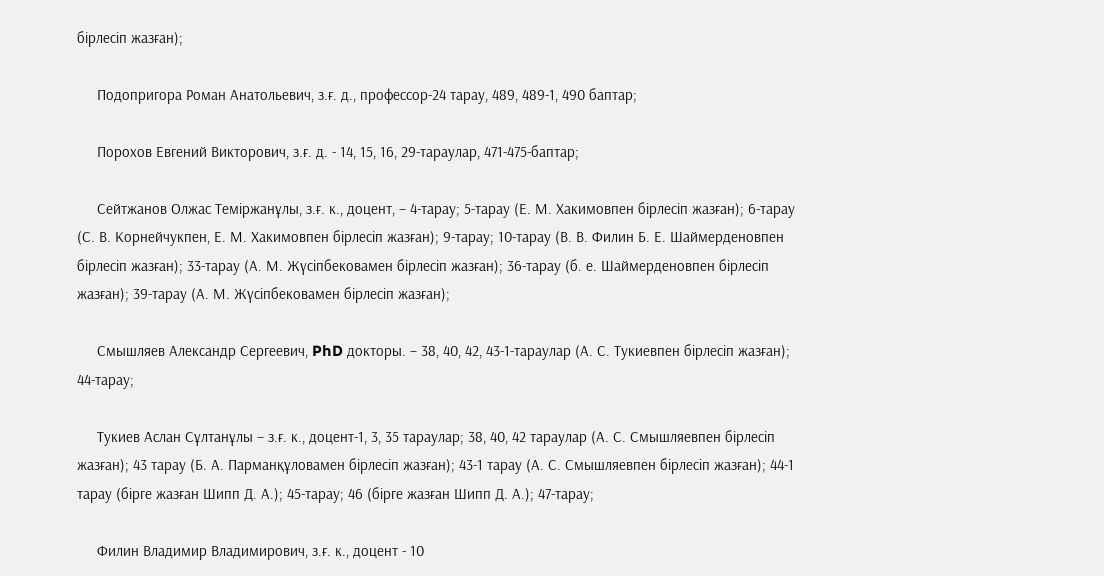бірлесіп жазған);

     Подопригора Роман Анатольевич, з.ғ. д., профессор-24 тарау, 489, 489-1, 490 баптар;

     Порохов Евгений Викторович, з.ғ. д. - 14, 15, 16, 29-тараулар, 471-475-баптар;

     Сейтжанов Олжас Теміржанұлы, з.ғ. к., доцент, – 4-тарау; 5-тарау (Е. М. Хакимовпен бірлесіп жазған); 6-тарау (С. В. Корнейчукпен, Е. М. Хакимовпен бірлесіп жазған); 9-тарау; 10-тарау (В. В. Филин Б. Е. Шаймерденовпен бірлесіп жазған); 33-тарау (А. М. Жүсіпбековамен бірлесіп жазған); 36-тарау (б. е. Шаймерденовпен бірлесіп жазған); 39-тарау (А. М. Жүсіпбековамен бірлесіп жазған);

     Смышляев Александр Сергеевич, PhD докторы. – 38, 40, 42, 43-1-тараулар (А. С. Тукиевпен бірлесіп жазған); 44-тарау;

     Тукиев Аслан Сұлтанұлы – з.ғ. к., доцент-1, 3, 35 тараулар; 38, 40, 42 тараулар (А. С. Смышляевпен бірлесіп жазған); 43 тарау (Б. А. Парманқұловамен бірлесіп жазған); 43-1 тарау (А. С. Смышляевпен бірлесіп жазған); 44-1 тарау (бірге жазған Шипп Д. А.); 45-тарау; 46 (бірге жазған Шипп Д. А.); 47-тарау;

     Филин Владимир Владимирович, з.ғ. к., доцент - 10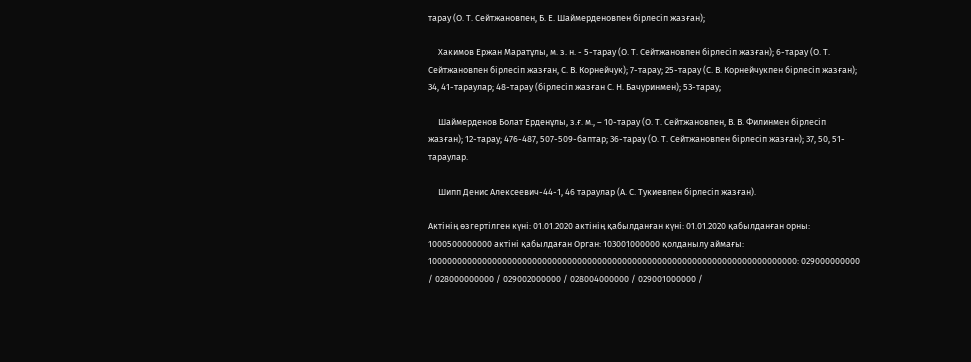тарау (О. Т. Сейтжановпен, Б. Е. Шаймерденовпен бірлесіп жазған);

     Хакимов Ержан Маратұлы, м. з. н. - 5-тарау (О. Т. Сейтжановпен бірлесіп жазған); 6-тарау (О. Т. Сейтжановпен бірлесіп жазған, С. В. Корнейчук); 7-тарау; 25-тарау (С. В. Корнейчукпен бірлесіп жазған); 34, 41-тараулар; 48-тарау (бірлесіп жазған С. Н. Бачуринмен); 53-тарау;

     Шаймерденов Болат Ерденұлы, з.ғ. м., – 10-тарау (О. Т. Сейтжановпен, В. В. Филинмен бірлесіп жазған); 12-тарау; 476-487, 507-509-баптар; 36-тарау (О. Т. Сейтжановпен бірлесіп жазған); 37, 50, 51-тараулар.

     Шипп Денис Алексеевич-44-1, 46 тараулар (А. С. Тукиевпен бірлесіп жазған).

Актінің өзгертілген күні: 01.01.2020 актінің қабылданған күні: 01.01.2020 қабылданған орны: 1000500000000 актіні қабылдаған Орган: 103001000000 қолданылу аймағы: 10000000000000000000000000000000000000000000000000000000000000000000000000: 029000000000 / 028000000000 / 029002000000 / 028004000000 / 029001000000 /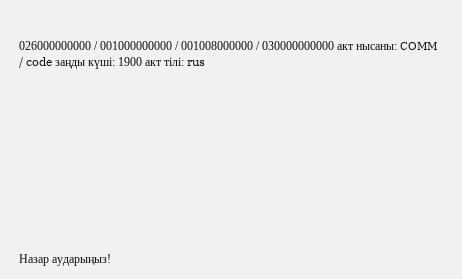026000000000 / 001000000000 / 001008000000 / 030000000000 акт нысаны: COMM / code заңды күші: 1900 акт тілі: rus











Назар аударыңыз!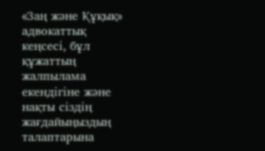«Заң және Құқық» адвокаттық кеңсесі, бұл құжаттың жалпылама екендігіне және нақты сіздің жағдайыңыздың талаптарына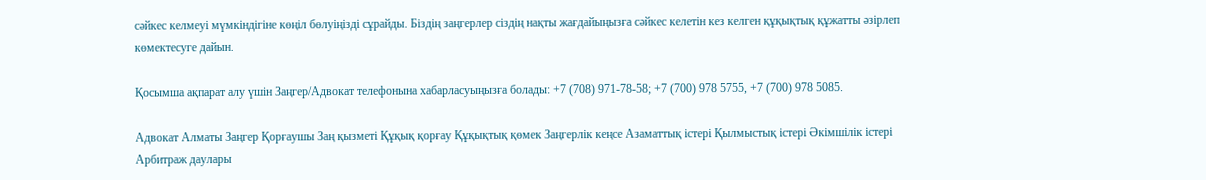сәйкес келмеуі мүмкіндігіне көңіл бөлуіңізді сұрайды. Біздің заңгерлер сіздің нақты жағдайыңызға сәйкес келетін кез келген құқықтық құжатты әзірлеп көмектесуге дайын.

Қосымша ақпарат алу үшін Заңгер/Адвокат телефонына хабарласуыңызға болады: +7 (708) 971-78-58; +7 (700) 978 5755, +7 (700) 978 5085.

Адвокат Алматы Заңгер Қорғаушы Заң қызметі Құқық қорғау Құқықтық қөмек Заңгерлік кеңсе Азаматтық істері Қылмыстық істері Әкімшілік істері Арбитраж даулары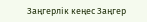Заңгерлік кеңес Заңгер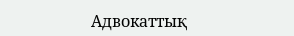Адвокаттық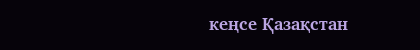кеңсе Қазақстан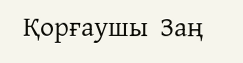Қорғаушы  Заң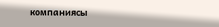компаниясы